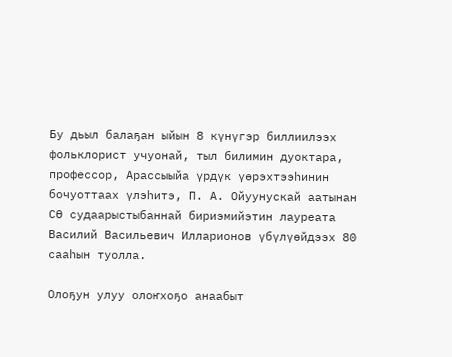Бу дьыл балаҕан ыйын 8 күнүгэр биллиилээх фольклорист учуонай, тыл билимин дуоктара, профессор, Арассыыйа үрдүк үөрэхтээһинин бочуоттаах үлэһитэ, П. А. Ойуунускай аатынан СӨ судаарыстыбаннай бириэмийэтин лауреата Василий Васильевич Илларионов үбүлүөйдээх 80 сааһын туолла.

Олоҕун улуу олоҥхоҕо анаабыт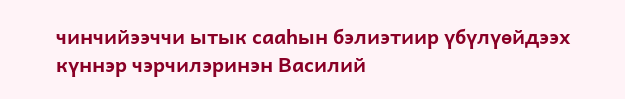чинчийээччи ытык сааһын бэлиэтиир үбүлүөйдээх күннэр чэрчилэринэн Василий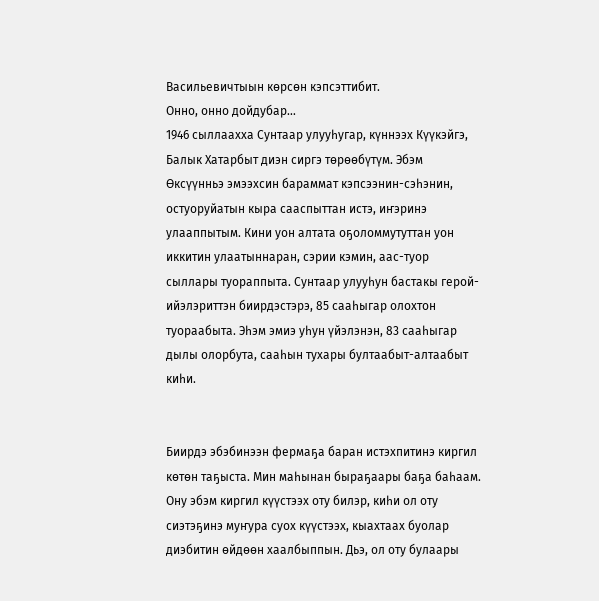Васильевичтыын көрсөн кэпсэттибит.
Онно, онно дойдубар…
1946 сыллаахха Сунтаар улууһугар, күннээх Күүкэйгэ, Балык Хатарбыт диэн сиргэ төрөөбүтүм. Эбэм Өксүүнньэ эмээхсин бараммат кэпсээнин-сэһэнин, остуоруйатын кыра сааспыттан истэ, иҥэринэ улааппытым. Кини уон алтата оҕоломмутуттан уон иккитин улаатыннаран, сэрии кэмин, аас-туор сыллары туораппыта. Сунтаар улууһун бастакы герой-ийэлэриттэн биирдэстэрэ, 85 сааһыгар олохтон туораабыта. Эһэм эмиэ уһун үйэлэнэн, 83 сааһыгар дылы олорбута, сааһын тухары бултаабыт-алтаабыт киһи.


Биирдэ эбэбинээн фермаҕа баран истэхпитинэ киргил көтөн таҕыста. Мин маһынан быраҕаары баҕа баһаам. Ону эбэм киргил күүстээх оту билэр, киһи ол оту сиэтэҕинэ муҥура суох күүстээх, кыахтаах буолар диэбитин өйдөөн хаалбыппын. Дьэ, ол оту булаары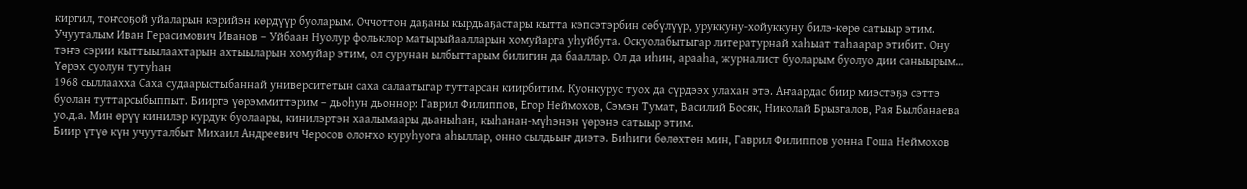киргил, тоҥсоҕой уйаларын кэрийэн көрдүүр буоларым. Оччоттон даҕаны кырдьаҕастары кытта кэпсэтэрбин сөбүлүүр, уруккуну-хойуккуну билэ-көрө сатыыр этим. Учууталым Иван Герасимович Иванов – Уйбаан Нуолур фольклор матырыйаалларын хомуйарга уһуйбута. Оскуолабытыгар литературнай хаһыат таһаарар этибит. Ону тэҥэ сэрии кыттыылаахтарын ахтыыларын хомуйар этим, ол сурунан ылбыттарым билигин да бааллар. Ол да иһин, арааһа, журналист буоларым буолуо дии саныырым…
Үөрэх суолун тутуһан
1968 сыллаахха Саха судаарыстыбаннай университетын саха салаатыгар туттарсан киирбитим. Куонкурус туох да сүрдээх улахан этэ. Аҥаардас биир миэстэҕэ сэттэ буолан туттарсыбыппыт. Бииргэ үөрэммиттэрим – дьоһун дьоннор: Гаврил Филиппов, Егор Неймохов, Сэмэн Тумат, Василий Босяк, Николай Брызгалов, Рая Былбанаева уо.д.а. Мин өрүү кинилэр курдук буолаары, кинилэртэн хаалымаары дьаныһан, кыһанан-мүһэнэн үөрэнэ сатыыр этим.
Биир үтүө күн учууталбыт Михаил Андреевич Черосов олоҥхо куруһуога аһыллар, онно сылдьыҥ диэтэ. Биһиги бөлөхтөн мин, Гаврил Филиппов уонна Гоша Неймохов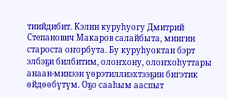тиийдибит. Кэлин куруһуогу Дмитрий Степанович Макаров салайбыта, миигин староста оҥорбута. Бу куруһуоктан бэрт элбэҕи билбитим, олоҥхону, олоҥхоһуттары анаан-минээн үөрэтиллиэхтээҕин бигэтик өйдөөбүтүм. Оҕо сааһым ааспыт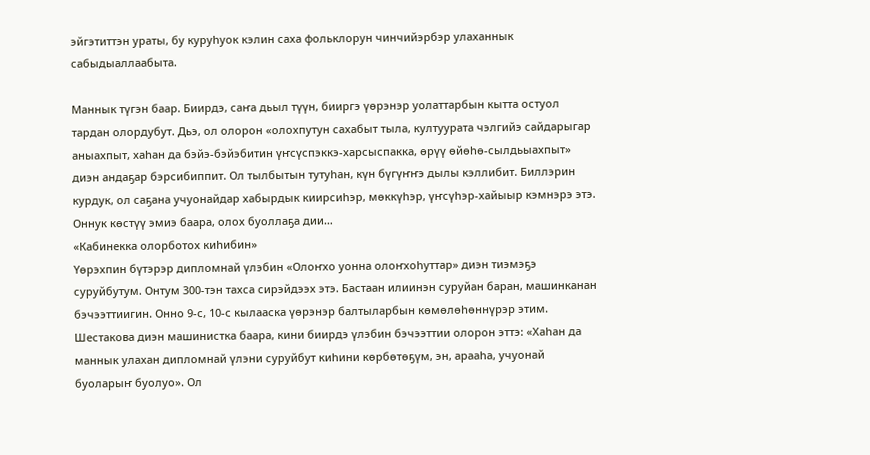эйгэтиттэн ураты, бу куруһуок кэлин саха фольклорун чинчийэрбэр улаханнык сабыдыаллаабыта.

Маннык түгэн баар. Биирдэ, саҥа дьыл түүн, бииргэ үөрэнэр уолаттарбын кытта остуол тардан олордубут. Дьэ, ол олорон «олохпутун сахабыт тыла, култуурата чэлгийэ сайдарыгар аныахпыт, хаһан да бэйэ-бэйэбитин үҥсүспэккэ-харсыспакка, өрүү өйөһө-сылдьыахпыт» диэн андаҕар бэрсибиппит. Ол тылбытын тутуһан, күн бүгүҥҥэ дылы кэллибит. Биллэрин курдук, ол саҕана учуонайдар хабырдык киирсиһэр, мөккүһэр, үҥсүһэр-хайыыр кэмнэрэ этэ. Оннук көстүү эмиэ баара, олох буоллаҕа дии…
«Кабинекка олорботох киһибин»
Үөрэхпин бүтэрэр дипломнай үлэбин «Олоҥхо уонна олоҥхоһуттар» диэн тиэмэҕэ суруйбутум. Онтум 300-тэн тахса сирэйдээх этэ. Бастаан илиинэн суруйан баран, машинканан бэчээттиигин. Онно 9-с, 10-с кылааска үөрэнэр балтыларбын көмөлөһөннүрэр этим. Шестакова диэн машинистка баара, кини биирдэ үлэбин бэчээттии олорон эттэ: «Хаһан да маннык улахан дипломнай үлэни суруйбут киһини көрбөтөҕүм, эн, арааһа, учуонай буоларыҥ буолуо». Ол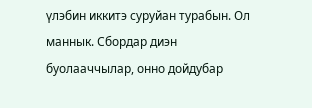үлэбин иккитэ суруйан турабын. Ол маннык. Сбордар диэн буолааччылар, онно дойдубар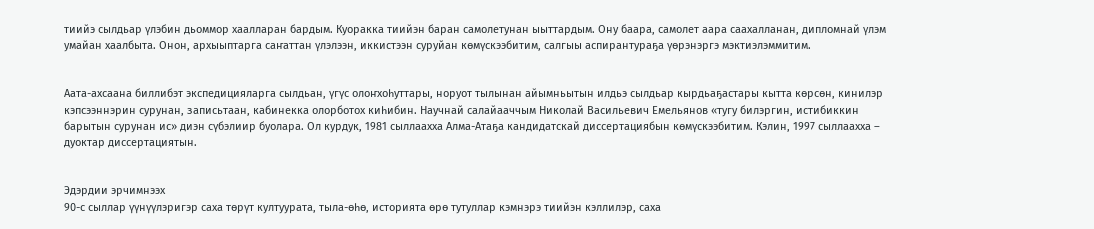тиийэ сылдьар үлэбин дьоммор хаалларан бардым. Куоракка тиийэн баран самолетунан ыыттардым. Ону баара, самолет аара саахалланан, дипломнай үлэм умайан хаалбыта. Онон, архыыптарга саҥаттан үлэлээн, иккистээн суруйан көмүскээбитим, салгыы аспирантураҕа үөрэнэргэ мэктиэлэммитим.


Аата-ахсаана биллибэт экспедицияларга сылдьан, үгүс олоҥхоһуттары, норуот тылынан айымньытын илдьэ сылдьар кырдьаҕастары кытта көрсөн, кинилэр кэпсээннэрин сурунан, записьтаан, кабинекка олорботох киһибин. Научнай салайааччым Николай Васильевич Емельянов «тугу билэргин, истибиккин барытын сурунан ис» диэн сүбэлиир буолара. Ол курдук, 1981 сыллаахха Алма-Атаҕа кандидатскай диссертациябын көмүскээбитим. Кэлин, 1997 сыллаахха – дуоктар диссертациятын.


Эдэрдии эрчимнээх
90-с сыллар үүнүүлэригэр саха төрүт култуурата, тыла-өһө, историята өрө тутуллар кэмнэрэ тиийэн кэллилэр, саха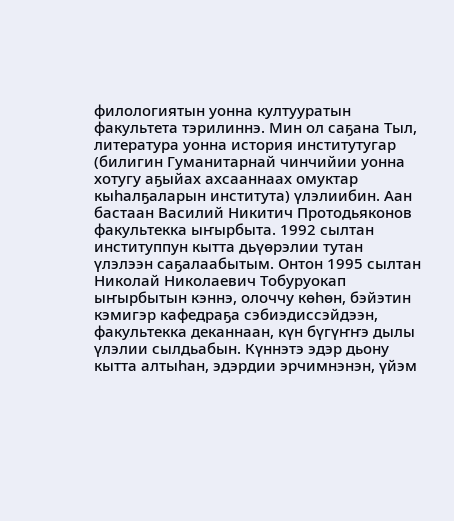филологиятын уонна култууратын факультета тэрилиннэ. Мин ол саҕана Тыл, литература уонна история институтугар (билигин Гуманитарнай чинчийии уонна хотугу аҕыйах ахсааннаах омуктар кыһалҕаларын института) үлэлиибин. Аан бастаан Василий Никитич Протодьяконов факультекка ыҥырбыта. 1992 сылтан институппун кытта дьүөрэлии тутан үлэлээн саҕалаабытым. Онтон 1995 сылтан Николай Николаевич Тобуруокап ыҥырбытын кэннэ, олоччу көһөн, бэйэтин кэмигэр кафедраҕа сэбиэдиссэйдээн, факультекка деканнаан, күн бүгүҥҥэ дылы үлэлии сылдьабын. Күннэтэ эдэр дьону кытта алтыһан, эдэрдии эрчимнэнэн, үйэм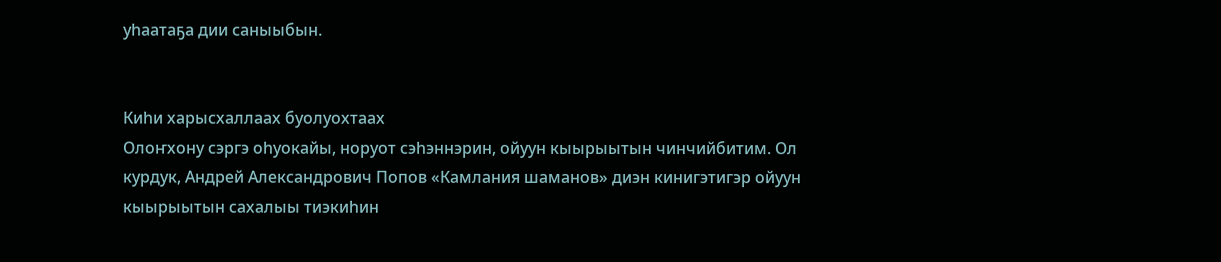уһаатаҕа дии саныыбын.


Киһи харысхаллаах буолуохтаах
Олоҥхону сэргэ оһуокайы, норуот сэһэннэрин, ойуун кыырыытын чинчийбитим. Ол курдук, Андрей Александрович Попов «Камлания шаманов» диэн кинигэтигэр ойуун кыырыытын сахалыы тиэкиһин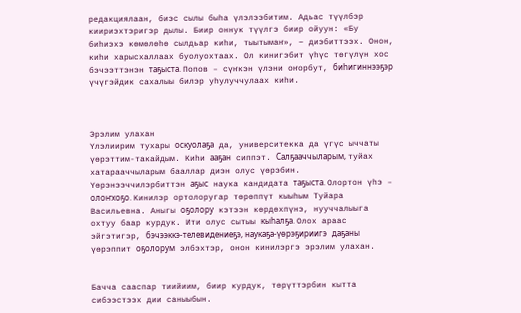редакциялаан, биэс сылы быһа үлэлээбитим. Адьас түүлбэр киириэхтэригэр дылы. Биир оннук түүлгэ биир ойуун: «Бу биһиэхэ көмөлөһө сылдьар киһи, тыытымаҥ», − диэбиттээх. Онон, киһи харысхаллаах буолуохтаах. Ол кинигэбит үһүс төгүлүн хос бэчээттэнэн таҕыста. Попов – сүҥкэн үлэни оҥорбут, биһигиннээҕэр үчүгэйдик сахалыы билэр уһулуччулаах киһи.



Эрэлим улахан
Үлэлиирим тухары оскуолаҕа да, университекка да үгүс ыччаты үөрэттим-такайдым. Киһи ааҕан сиппэт. Салҕааччыларым, туйах хатарааччыларым бааллар диэн олус үөрэбин. Үөрэнээччилэрбиттэн аҕыс наука кандидата таҕыста. Олортон үһэ – олоҥхоҕо. Кинилэр ортолоругар төрөппүт кыыһым Туйара Васильевна. Аныгы оҕолору кэтээн көрдөхпүнэ, нууччалыыга охтуу баар курдук. Ити олус сытыы кыһалҕа. Олох араас эйгэтигэр, бэчээккэ-телевидениеҕэ, наукаҕа-үөрэҕириигэ даҕаны үөрэппит оҕолорум элбэхтэр, онон кинилэргэ эрэлим улахан.


Бачча сааспар тиийиим, биир курдук, төрүттэрбин кытта сибээстээх дии саныыбын.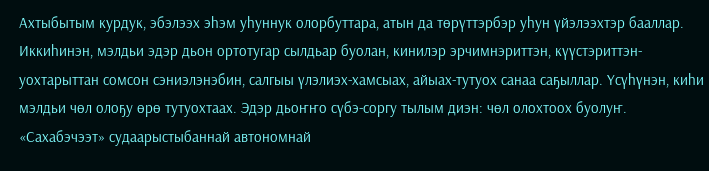Ахтыбытым курдук, эбэлээх эһэм уһуннук олорбуттара, атын да төрүттэрбэр уһун үйэлээхтэр бааллар. Иккиһинэн, мэлдьи эдэр дьон ортотугар сылдьар буолан, кинилэр эрчимнэриттэн, күүстэриттэн-уохтарыттан сомсон сэниэлэнэбин, салгыы үлэлиэх-хамсыах, айыах-тутуох санаа саҕыллар. Үсүһүнэн, киһи мэлдьи чөл олоҕу өрө тутуохтаах. Эдэр дьоҥҥо сүбэ-соргу тылым диэн: чөл олохтоох буолуҥ.
«Сахабэчээт» судаарыстыбаннай автономнай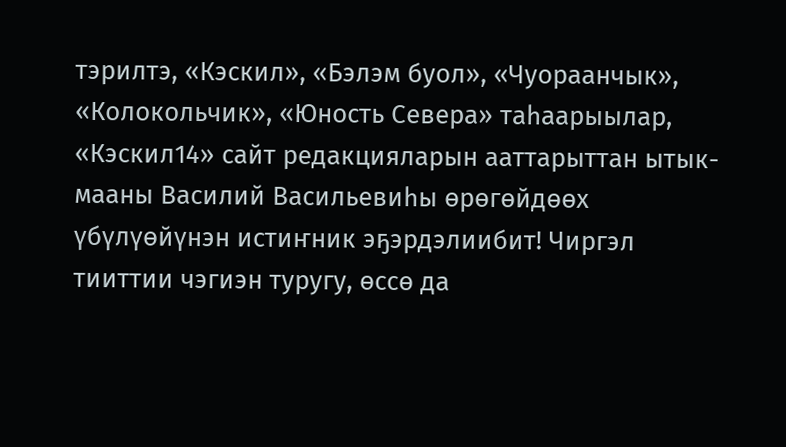тэрилтэ, «Кэскил», «Бэлэм буол», «Чуораанчык», «Колокольчик», «Юность Севера» таһаарыылар, «Кэскил14» сайт редакцияларын ааттарыттан ытык-мааны Василий Васильевиһы өрөгөйдөөх үбүлүөйүнэн истиҥник эҕэрдэлиибит! Чиргэл тииттии чэгиэн туругу, өссө да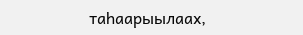таһаарыылаах,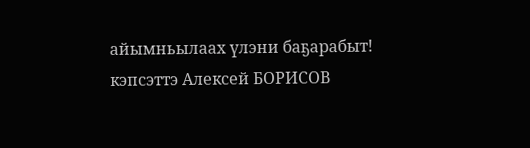айымньылаах үлэни баҕарабыт!
кэпсэттэ Алексей БОРИСОВ